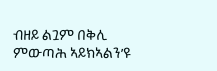ብዘይ ልጓም በቅሊ ምውጣሕ ኣይክኣልን’ዩ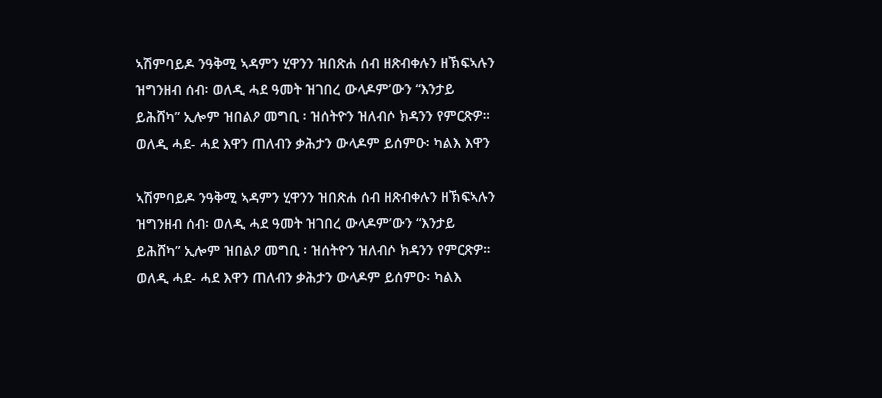ኣሽምባይዶ ንዓቅሚ ኣዳምን ሂዋንን ዝበጽሐ ሰብ ዘጽብቀሉን ዘኽፍኣሉን ዝግንዘብ ሰብ፡ ወለዲ ሓደ ዓመት ዝገበረ ውላዶም’ውን “እንታይ ይሕሸካ” ኢሎም ዝበልዖ መግቢ ፡ ዝሰትዮን ዝለብሶ ክዳንን የምርጽዎ። ወለዲ ሓደ- ሓደ እዋን ጠለብን ቃሕታን ውላዶም ይሰምዑ፡ ካልእ እዋን

ኣሽምባይዶ ንዓቅሚ ኣዳምን ሂዋንን ዝበጽሐ ሰብ ዘጽብቀሉን ዘኽፍኣሉን ዝግንዘብ ሰብ፡ ወለዲ ሓደ ዓመት ዝገበረ ውላዶም’ውን “እንታይ ይሕሸካ” ኢሎም ዝበልዖ መግቢ ፡ ዝሰትዮን ዝለብሶ ክዳንን የምርጽዎ። ወለዲ ሓደ- ሓደ እዋን ጠለብን ቃሕታን ውላዶም ይሰምዑ፡ ካልእ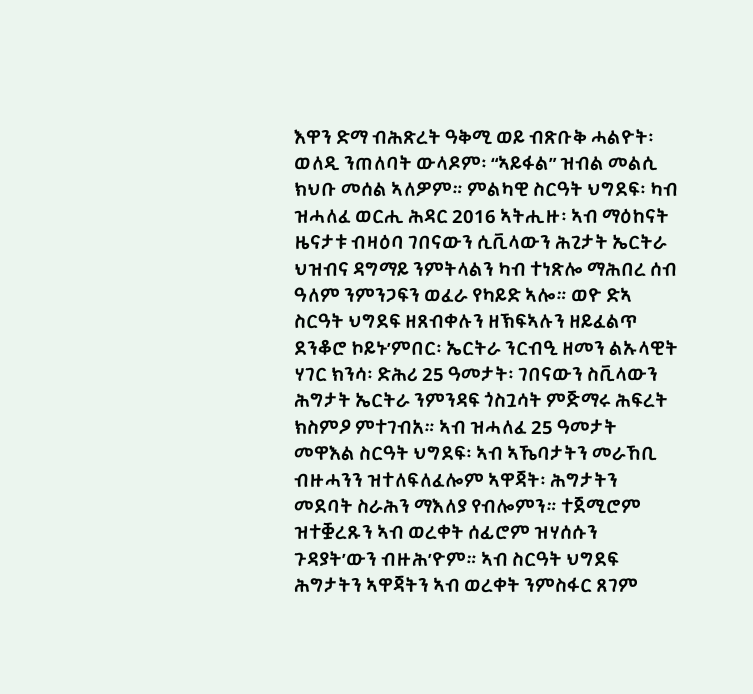እዋን ድማ ብሕጽረት ዓቅሚ ወይ ብጽቡቅ ሓልዮት፡ ወለዲ ንጠለባት ውላዶም፡ “ኣይፋል” ዝብል መልሲ ክህቡ መሰል ኣለዎም። ምልካዊ ስርዓት ህግደፍ፡ ካብ ዝሓለፈ ወርሒ ሕዳር 2016 ኣትሒዙ፡ ኣብ ማዕከናት ዜናታቱ ብዛዕባ ገበናውን ሲቪላውን ሕጊታት ኤርትራ ህዝብና ዳግማይ ንምትላልን ካብ ተነጽሎ ማሕበረ ሰብ ዓለም ንምንጋፍን ወፈራ የካይድ ኣሎ። ወዮ ድኣ ስርዓት ህግደፍ ዘጸብቀሉን ዘኽፍኣሉን ዘይፈልጥ ደንቆሮ ኮይኑ’ምበር፡ ኤርትራ ንርብዒ ዘመን ልኡላዊት ሃገር ክንሳ፡ ድሕሪ 25 ዓመታት፡ ገበናውን ስቪላውን ሕግታት ኤርትራ ንምንዳፍ ጎስጓሳት ምጅማሩ ሕፍረት ክስምዖ ምተገብአ። ኣብ ዝሓለፈ 25 ዓመታት መዋእል ስርዓት ህግደፍ፡ ኣብ ኣኼባታትን መራኸቢ ብዙሓንን ዝተለፍለፈሎም ኣዋጃት፡ ሕግታትን መደባት ስራሕን ማእለያ የብሎምን። ተጀሚሮም ዝተቛረጹን ኣብ ወረቀት ሰፊሮም ዝሃሰሱን ጉዳያት’ውን ብዙሕ’ዮም። ኣብ ስርዓት ህግደፍ ሕግታትን ኣዋጃትን ኣብ ወረቀት ንምስፋር ጸገም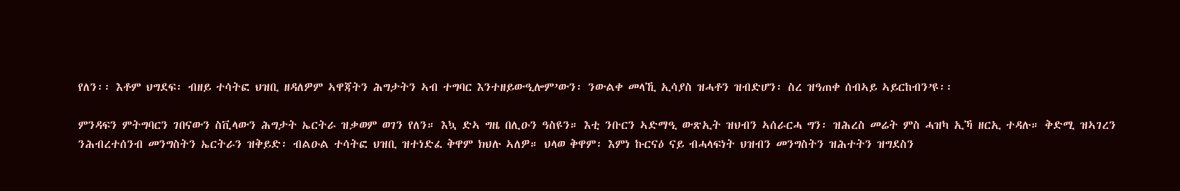የለን፡፡ እቶም ህግደፍ፡ ብዘይ ተሳትፎ ህዝቢ ዘዳለዎም ኣዋጃትን ሕግታትን ኣብ ተግባር እንተዘይውዒሎም’ውን፡ ንውልቀ መላኺ ኢሳያስ ዝሓቶን ዝብድሆን፡ ስረ ዝዓጠቀ ሰብኣይ ኣይርከብን’ዩ፡፡

ምንዳፍን ምትግባርን ገበናውን ስቪላውን ሕግታት ኤርትራ ዝቃወም ወገን የለን። እኳ ድኣ ግዜ በሊዑን ዓስዩን። እቲ ንቡርን ኣድማዒ ውጽኢት ዝህብን ኣሰራርሓ ግን፡ ዝሕረስ መሬት ምስ ሓዝካ ኢኻ ዘርኢ ተዳሉ። ቅድሚ ዝኣገረን ንሕብረተሰንብ መንግስትን ኤርትራን ዝቅይድ፡ ብልዑል ተሳትፎ ህዝቢ ዝተነድፈ ቅዋም ክህሉ ኣለዎ። ህላወ ቅዋም፡ እምነ ኩርናዕ ናይ ብሓላፍነት ህዝብን መንግስትን ዝሕተትን ዝግደስን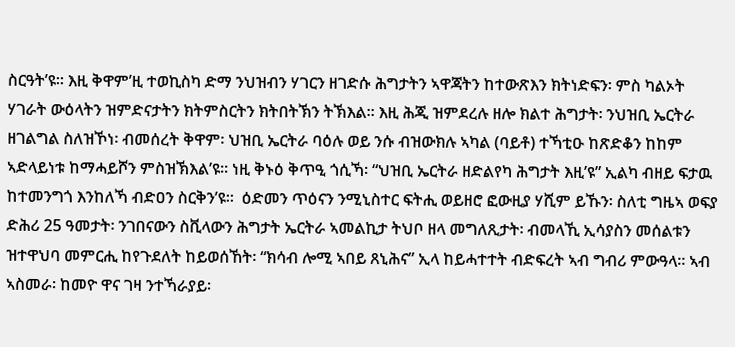ስርዓት’ዩ። እዚ ቅዋም’ዚ ተወኪስካ ድማ ንህዝብን ሃገርን ዘገድሱ ሕግታትን ኣዋጃትን ከተውጽእን ክትነድፍን፡ ምስ ካልኦት ሃገራት ውዕላትን ዝምድናታትን ክትምስርትን ክትበትኽን ትኽእል። እዚ ሕጂ ዝምደረሉ ዘሎ ክልተ ሕግታት፡ ንህዝቢ ኤርትራ ዘገልግል ስለዝኾነ፡ ብመሰረት ቅዋም፡ ህዝቢ ኤርትራ ባዕሉ ወይ ንሱ ብዝውክሉ ኣካል (ባይቶ) ተኻቲዑ ከጽድቆን ከከም ኣድላይነቱ ከማሓይሾን ምስዝኽእል’ዩ። ነዚ ቅኑዕ ቅጥዒ ጎሲኻ፡ “ህዝቢ ኤርትራ ዘድልየካ ሕግታት እዚ’ዩ” ኢልካ ብዘይ ፍታዉ ከተመንግጎ እንከለኻ ብድዐን ስርቅን’ዩ።  ዕድመን ጥዕናን ንሚኒስተር ፍትሒ ወይዘሮ ፎውዚያ ሃሺም ይኹን፡ ስለቲ ግዜኣ ወፍያ ድሕሪ 25 ዓመታት፡ ንገበናውን ስቪላውን ሕግታት ኤርትራ ኣመልኪታ ትህቦ ዘላ መግለጺታት፡ ብመላኺ ኢሳያስን መሰልቱን ዝተዋህባ መምርሒ ከየጉደለት ከይወሰኸት፡ “ክሳብ ሎሚ ኣበይ ጸኒሕና” ኢላ ከይሓተተት ብድፍረት ኣብ ግብሪ ምውዓላ። ኣብ ኣስመራ፡ ከመዮ ዋና ገዛ ንተኻራያይ፡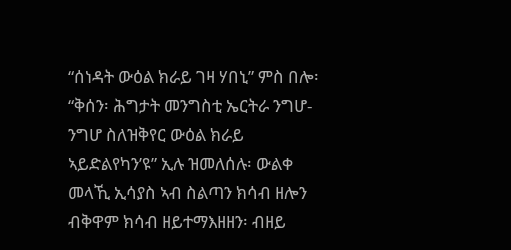“ሰነዳት ውዕል ክራይ ገዛ ሃበኒ” ምስ በሎ፡ “ቅሰን፡ ሕግታት መንግስቲ ኤርትራ ንግሆ- ንግሆ ስለዝቅየር ውዕል ክራይ ኣይድልየካን’ዩ” ኢሉ ዝመለሰሉ፡ ውልቀ መላኺ ኢሳያስ ኣብ ስልጣን ክሳብ ዘሎን ብቅዋም ክሳብ ዘይተማእዘዘን፡ ብዘይ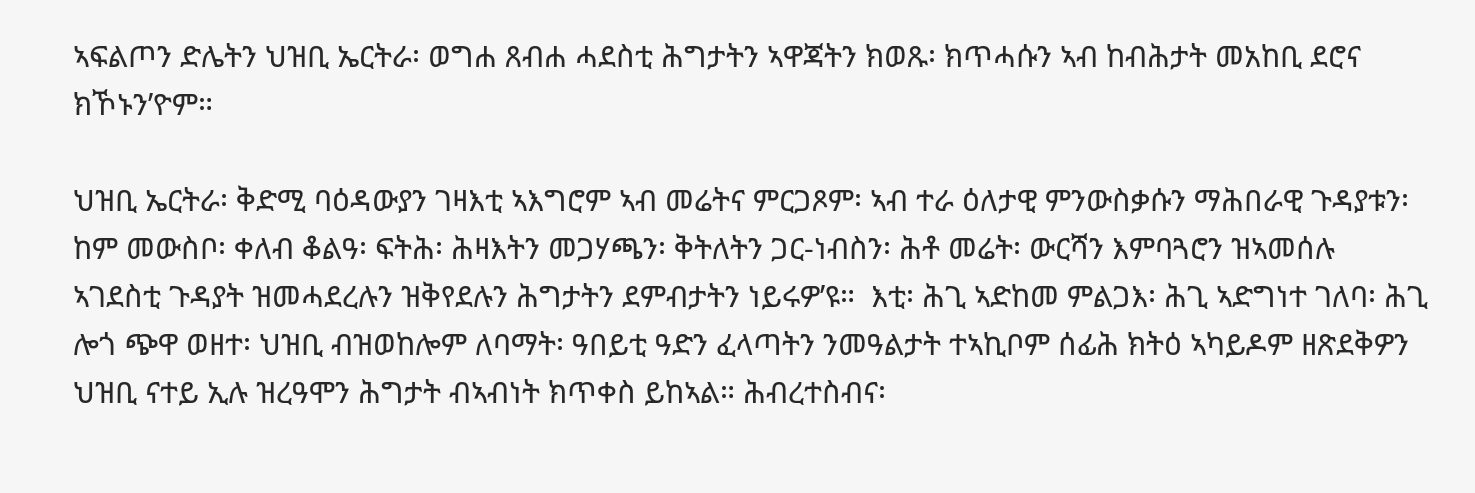ኣፍልጦን ድሌትን ህዝቢ ኤርትራ፡ ወግሐ ጸብሐ ሓደስቲ ሕግታትን ኣዋጃትን ክወጹ፡ ክጥሓሱን ኣብ ከብሕታት መአከቢ ደሮና ክኾኑን’ዮም።

ህዝቢ ኤርትራ፡ ቅድሚ ባዕዳውያን ገዛእቲ ኣእግሮም ኣብ መሬትና ምርጋጾም፡ ኣብ ተራ ዕለታዊ ምንውስቃሱን ማሕበራዊ ጉዳያቱን፡ ከም መውስቦ፡ ቀለብ ቆልዓ፡ ፍትሕ፡ ሕዛእትን መጋሃጫን፡ ቅትለትን ጋር-ነብስን፡ ሕቶ መሬት፡ ውርሻን እምባጓሮን ዝኣመሰሉ ኣገደስቲ ጉዳያት ዝመሓደረሉን ዝቅየደሉን ሕግታትን ደምብታትን ነይሩዎ’ዩ።  እቲ፡ ሕጊ ኣድከመ ምልጋእ፡ ሕጊ ኣድግነተ ገለባ፡ ሕጊ ሎጎ ጭዋ ወዘተ፡ ህዝቢ ብዝወከሎም ለባማት፡ ዓበይቲ ዓድን ፈላጣትን ንመዓልታት ተኣኪቦም ሰፊሕ ክትዕ ኣካይዶም ዘጽደቅዎን ህዝቢ ናተይ ኢሉ ዝረዓሞን ሕግታት ብኣብነት ክጥቀስ ይከኣል። ሕብረተስብና፡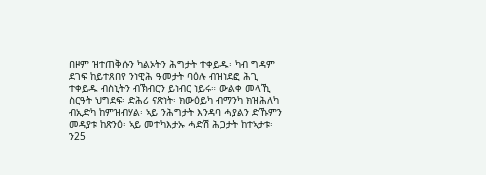በዞም ዝተጠቅሱን ካልኦትን ሕግታት ተቀይዱ፡ ካብ ግዳም ደገፍ ከይተጸበየ ንነዊሕ ዓመታት ባዕሉ ብዝነደፎ ሕጊ ተቀይዱ ብስኒትን ብኽብርን ይነብር ነይሩ። ውልቀ መላኺ ስርዓት ህግደፍ፡ ድሕሪ ናጽነት፡ ክውዕይካ ብማንካ ክዝሕለካ ብኢድካ ከምዝብሃል፡ ኣይ ንሕግታት እንዳባ ሓያልን ድኹምን መዳያቱ ከጽንዕ፡ ኣይ መተካእታኡ ሓድሽ ሕጋታት ከተኣታቱ፡ ን25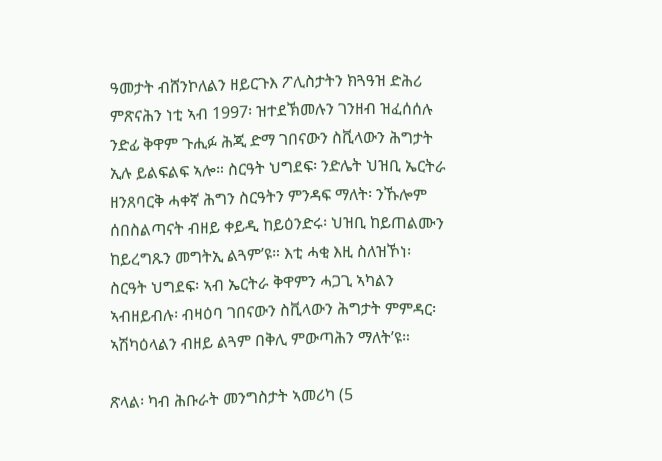ዓመታት ብሸንኮለልን ዘይርጉእ ፖሊስታትን ክጓዓዝ ድሕሪ ምጽናሕን ነቲ ኣብ 1997፡ ዝተደኽመሉን ገንዘብ ዝፈሰሰሉ ንድፊ ቅዋም ጉሒፉ ሕጂ ድማ ገበናውን ስቪላውን ሕግታት ኢሉ ይልፍልፍ ኣሎ። ስርዓት ህግደፍ፡ ንድሌት ህዝቢ ኤርትራ ዘንጸባርቅ ሓቀኛ ሕግን ስርዓትን ምንዳፍ ማለት፡ ንኹሎም ሰበስልጣናት ብዘይ ቀይዲ ከይዕንድሩ፡ ህዝቢ ከይጠልሙን ከይረግጹን መግትኢ ልጓም’ዩ። እቲ ሓቂ እዚ ስለዝኾነ፡ ስርዓት ህግደፍ፡ ኣብ ኤርትራ ቅዋምን ሓጋጊ ኣካልን ኣብዘይብሉ፡ ብዛዕባ ገበናውን ስቪላውን ሕግታት ምምዳር፡ ኣሽካዕላልን ብዘይ ልጓም በቅሊ ምውጣሕን ማለት’ዩ።

ጽላል፡ ካብ ሕቡራት መንግስታት ኣመሪካ (5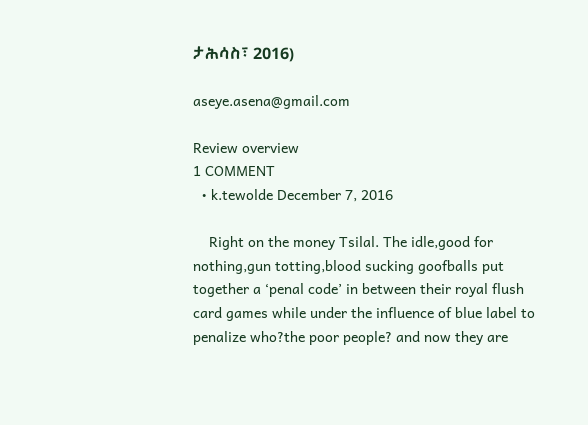ታሕሳስ፣ 2016)

aseye.asena@gmail.com

Review overview
1 COMMENT
  • k.tewolde December 7, 2016

    Right on the money Tsilal. The idle,good for nothing,gun totting,blood sucking goofballs put together a ‘penal code’ in between their royal flush card games while under the influence of blue label to penalize who?the poor people? and now they are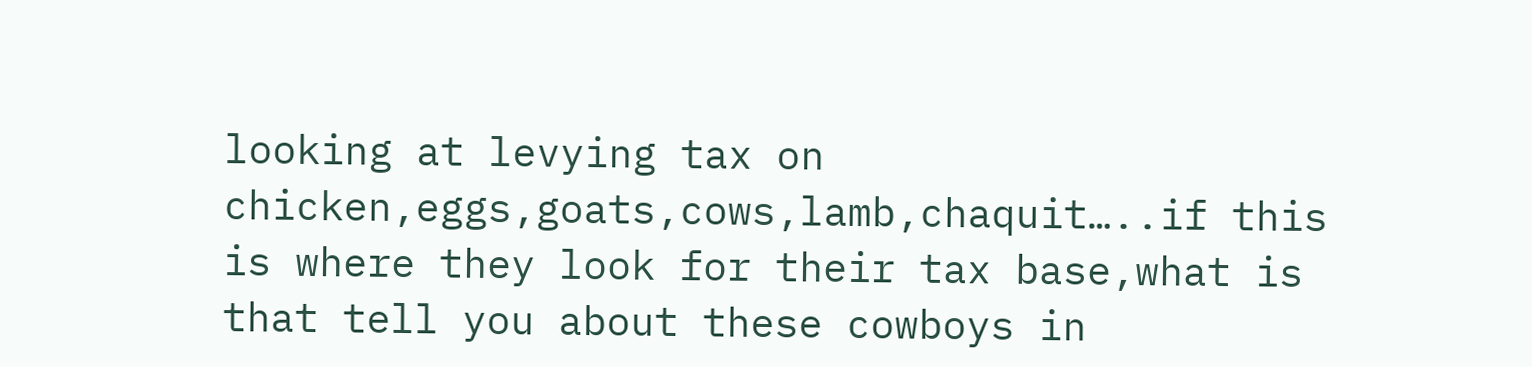looking at levying tax on chicken,eggs,goats,cows,lamb,chaquit…..if this is where they look for their tax base,what is that tell you about these cowboys in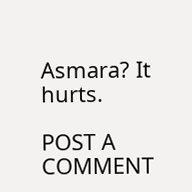Asmara? It hurts.

POST A COMMENT